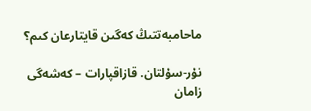ماحامبەتتىڭ كەگىن قايتارعان كىم؟

نۇر-سۇلتان. قازاقپارات – كەشەگى زامان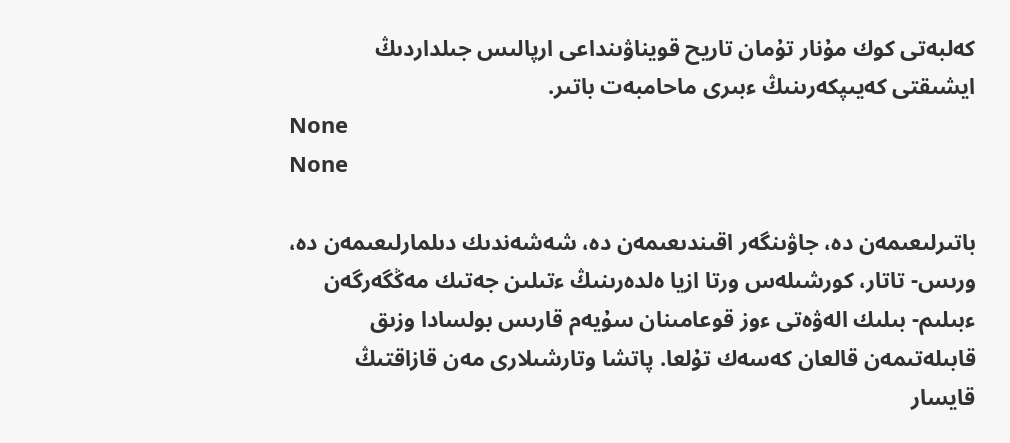كەلبەتى كوك مۇنار تۇمان تاريح قويناۋىنداعى ارپالىس جىلداردىڭ ايشىقتى كەيىپكەرىنىڭ ءبىرى ماحامبەت باتىر.
None
None

باتىرلىعىمەن دە، جاۋىنگەر اقىندىعىمەن دە، شەشەندىك دىلمارلىعىمەن دە، ورىس- تاتار، كورشىلەس ورتا ازيا ەلدەرىنىڭ ءتىلىن جەتىك مەڭگەرگەن ءبىلىم- بىلىك الەۋەتى ءوز قوعامىنان سۇيەم قارىس بولسادا وزىق قابىلەتىمەن قالعان كەسەك تۇلعا. پاتشا وتارشىلارى مەن قازاقتىڭ قايسار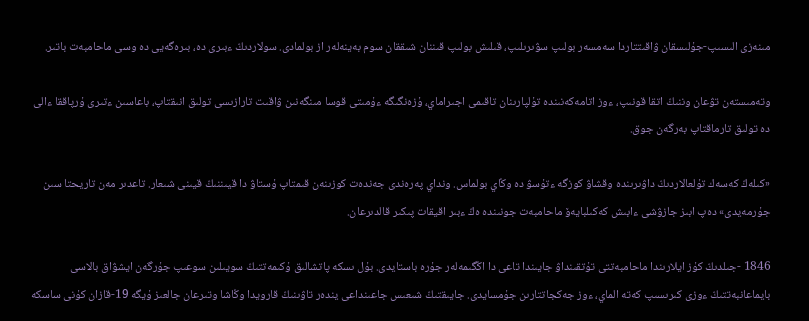مىنەزى الىسىپ-جۇلىسقان ۋاقىتتاردا سەمسەر بولىپ سۋىرىلىپ، قىلىش بولىپ قىننان شىققان سوم بەينەلەر از بولمادى. سولاردىڭ ءبىرى دە، بىرەگەيى دە وسى ماحامبەت باتىر.

وتەمىستەن تۋعان وننىڭ اتقا قونىپ، ءوز اتامەكەنىندە تۇلپارىنان تاقىمى اجىراماي، ۇزەنگىگە ءۇمىتى قوسا مىنگەنىن ۋاقىت تارازىسى تولىق انىقتاپ، باعاسىن ءتىرى ۇرپاققا ءالى دە تولىق تارماقتاپ بەرگەن جوق.

«كىلەڭ كەسەك تۇلعالاردىڭ داۋىرىندە وقشاۋ كوزگە ءتۇسۋ دە وڭاي بولماس. ونداي پەرەندى جەندەت كوزىنەن قىمتاپ ۇستاۋ دا قيىننىڭ قيىنى شىعار. تاعدىر مەن تاريحتا سىن جۇرمەيدى» دەپ ابىز جازۋشى ءابىش كەكىلبايەۆ ماحامبەت جونىندە ەڭ ءبىر اقيقات پىكىر قالدىرعان.

1846 -جىلدىڭ كۇز ايلارىندا ماحامبەتتى تۇتقىنداۋ جايىندا تاعى دا اڭگىمەلەر جۇرە باستايدى. بۇل ىسكە پاتشالىق ۇكىمەتتىڭ سويىلىن سوعىپ جۇرگەن ايشۋاق بالاسى بايماعانبەتتىڭ ءوزى كىرىسىپ كەتە الماي، ءوز جەكجاتتارىن جۇمسايدى. جايىقتىڭ شىعىس جاعىنداعى يندەر تاۋىنىڭ قارويدا وڭاشا وتىرعان جالعىز ۇيگە 19-قازان كۇنى ساسكە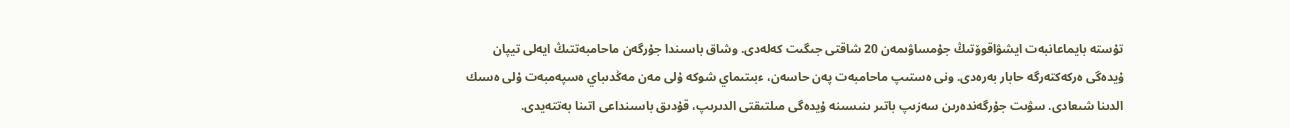تۇستە بايماعانبەت ايشۋاقوۆتىڭ جۇمساۋىمەن 20 شاقتى جىگىت كەلەدى. وشاق باسىندا جۇرگەن ماحامبەتتىڭ ايەلى تيپان ۇيدەگى ەركەكتەرگە حابار بەرەدى. ونى ەستىپ ماحامبەت پەن حاسەن، ءبىتىماي شوكە ۇلى مەن مەڭدىباي ەسپەمبەت ۇلى ەسىك الدىنا شىعادى. سۋىت جۇرگەندەرىن سەزىپ باتىر ىنىسىنە ۇيدەگى مىلتىقتى الدىرىپ، قۇدىق باسىنداعى اتىنا بەتتەيدى.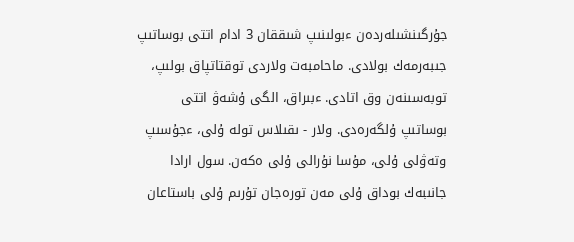جۇرگىنشىلەردەن ءبولىنىپ شىققان 3 ادام اتتى بوساتىپ جىبەرمەك بولادى. ماحامبەت ولاردى توقتاتپاق بولىپ، توبەسىنەن وق اتادى. ءبىراق، الگى ۇشەۋ اتتى بوساتىپ ۇلگەرەدى. ولار - ىقىلاس تولە ۇلى، ءجۇسىپ وتەۋلى ۇلى، مۇسا نۇرالى ۇلى ەكەن. سول ارادا جانىبەك بوداق ۇلى مەن تورەجان تۇرىم ۇلى باستاعان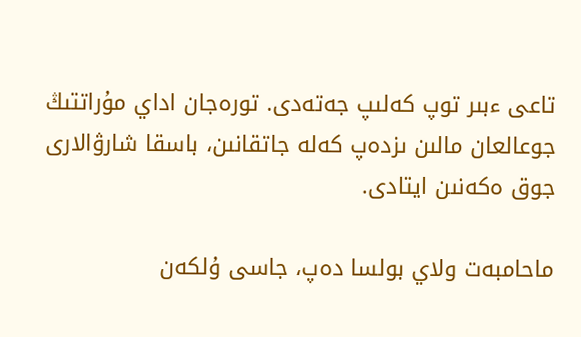تاعى ءبىر توپ كەلىپ جەتەدى. تورەجان اداي مۇراتتىڭ جوعالعان مالىن ىزدەپ كەلە جاتقانىن، باسقا شارۋالارى جوق ەكەنىن ايتادى.

ماحامبەت ولاي بولسا دەپ، جاسى ۇلكەن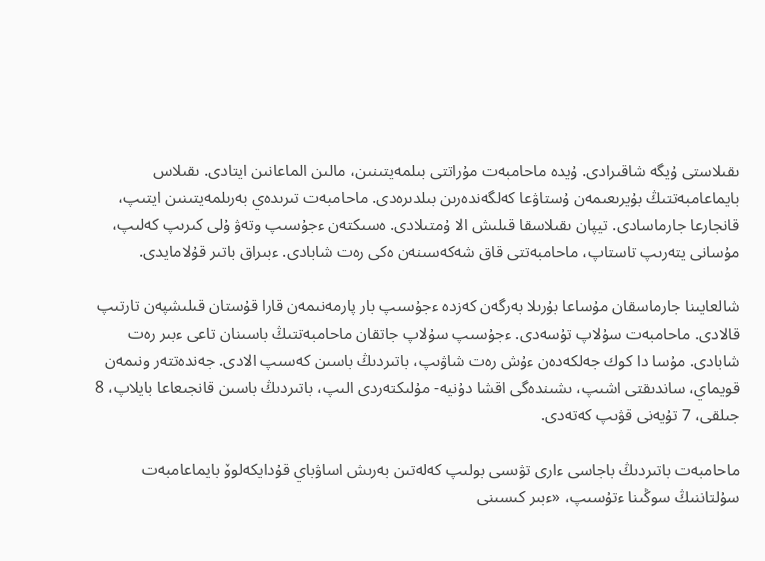ىقىلاستى ۇيگە شاقىرادى. ۇيدە ماحامبەت مۇراتتى بىلمەيتىنىن، مالىن الماعانىن ايتادى. ىقىلاس بايماعامبەتتىڭ بۇيرىعىمەن ۇستاۋعا كەلگەندەرىن بىلدىرەدى. ماحامبەت تىرىدەي بەرىلمەيتىنىن ايتىپ، قانجارعا جارماسادى. تيپان ىقىلاسقا قىلىش الا ۇمتىلادى. ەسىكتەن ءجۇسىپ وتەۋ ۇلى كىرىپ كەلىپ، مۇسانى يتەرىپ تاستاپ، ماحامبەتتى قاق شەكەسىنەن ەكى رەت شابادى. ءبىراق باتىر قۇلامايدى.

شالعايىنا جارماسقان مۇساعا بۇرىلا بەرگەن كەزدە ءجۇسىپ بار پارمەنىمەن قارا قۇستان قىلىشپەن تارتىپ قالادى. ماحامبەت سۇلاپ تۇسەدى. ءجۇسىپ سۇلاپ جاتقان ماحامبەتتىڭ باسىنان تاعى ءبىر رەت شابادى. مۇسا دا كوك جەلكەدەن ءۇش رەت شاۋىپ، باتىردىڭ باسىن كەسىپ الادى. جەندەتتەر ونىمەن قويماي، ساندىقتى اشىپ، ىشىندەگى اقشا دۇنيە- مۇلىكتەردى الىپ، باتىردىڭ باسىن قانجىعاعا بايلاپ، 8 جىلقى، 7 تۇيەنى قۋىپ كەتەدى.

ماحامبەت باتىردىڭ باجاسى ءارى تۋىسى بولىپ كەلەتىن بەرىش اساۋباي قۇدايكەلوۆ بايماعامبەت سۇلتاننىڭ سوڭىنا ءتۇسىپ، «ءبىر كىسىنى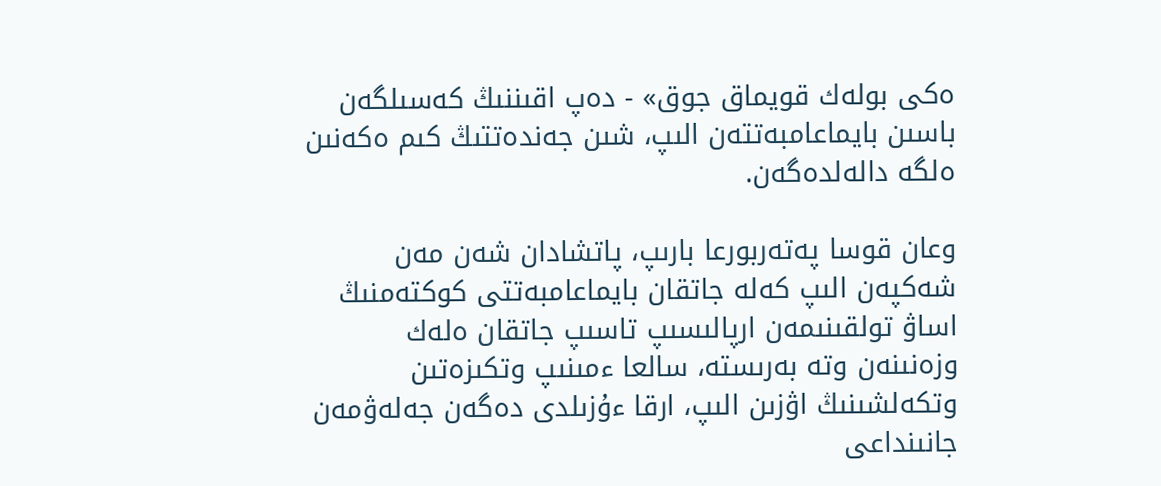ەكى بولەك قويماق جوق» - دەپ اقىننىڭ كەسىلگەن باسىن بايماعامبەتتەن الىپ، شىن جەندەتتىڭ كىم ەكەنىن ەلگە دالەلدەگەن.

وعان قوسا پەتەربورعا بارىپ، پاتشادان شەن مەن شەكپەن الىپ كەلە جاتقان بايماعامبەتتى كوكتەمنىڭ اساۋ تولقىنىمەن ارپالىسىپ تاسىپ جاتقان ەلەك وزەنىنەن وتە بەرىستە، سالعا ءمىنىپ وتكىزەتىن وتكەلشىنىڭ اۋزىن الىپ، ارقا ءۇزىلدى دەگەن جەلەۋمەن جانىنداعى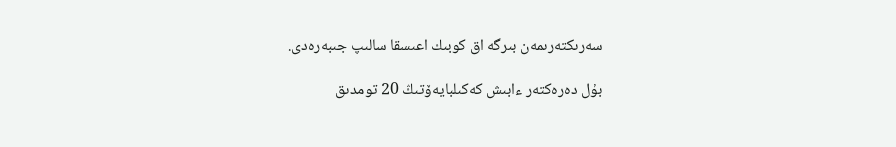سەرىكتەرىمەن بىرگە اق كوبىك اعىسقا سالىپ جىبەرەدى.

بۇل دەرەكتەر ءابىش كەكىلبايەۆتىڭ 20 تومدىق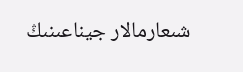شىعارمالار جيناعىنىڭ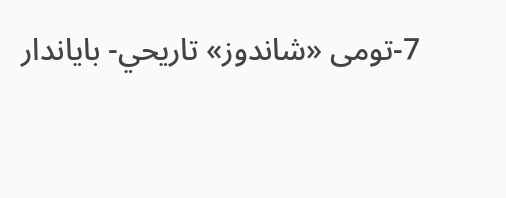7-تومى «شاندوز» تاريحي- باياندار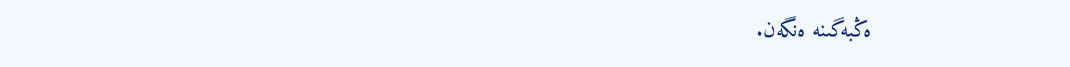ەڭبەگىنە ەنگەن.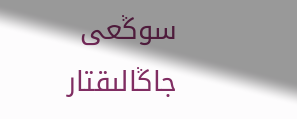سوڭعى جاڭالىقتار